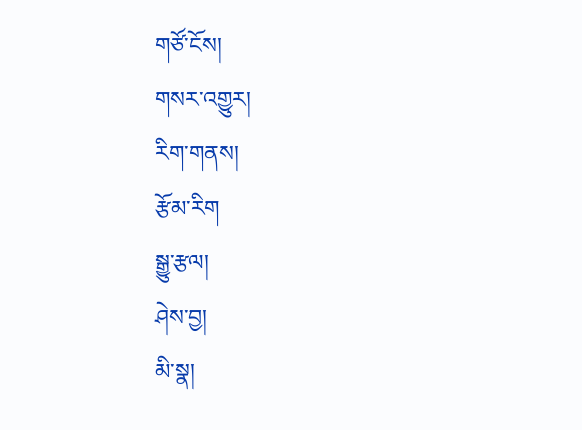གཙོ་ངོས།
གསར་འགྱུར།
རིག་གནས།
རྩོམ་རིག
སྒྱུ་རྩལ།
ཤེས་བྱ།
མི་སྣ།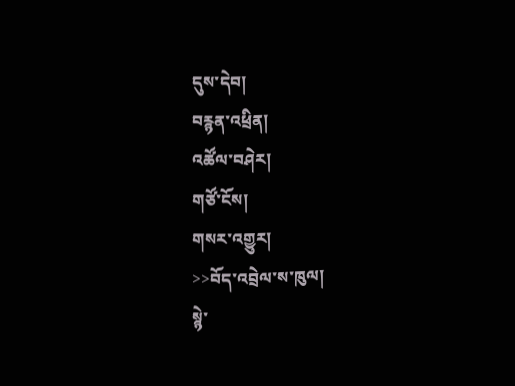དུས་དེབ།
བརྙན་འཕྲིན།
འཚོལ་བཤེར།
གཙོ་ངོས།
གསར་འགྱུར།
>>བོད་འབྲེལ་ས་ཁུལ།
སྙེ་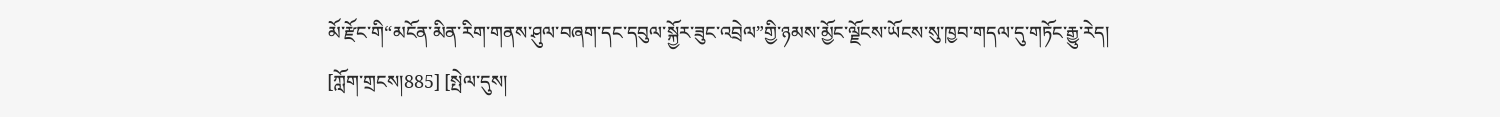མོ་རྫོང་གི“མངོན་མིན་རིག་གནས་ཤུལ་བཞག་དང་དབུལ་སྐྱོར་ཟུང་འབྲེལ”གྱི་ཉམས་མྱོང་ལྗོངས་ཡོངས་སུ་ཁྱབ་གདལ་དུ་གཏོང་རྒྱུ་རེད།
[ཀློག་གྲངས།885] [སྤེལ་དུས།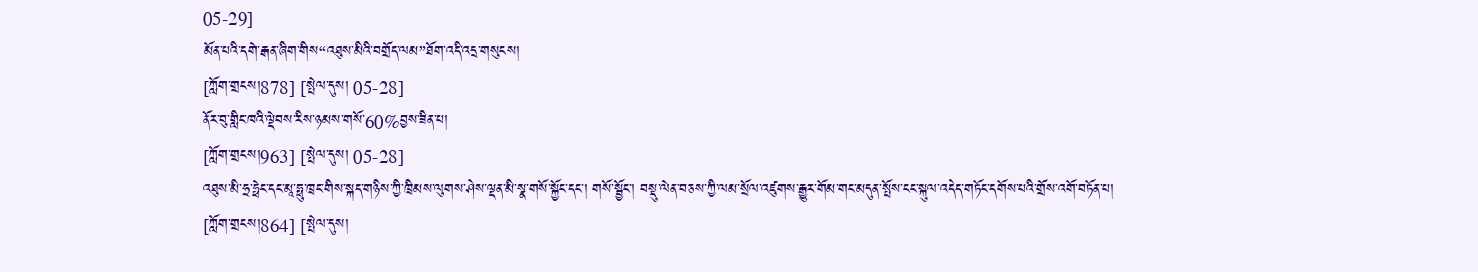05-29]
མོན་པའི་དགེ་རྒན་ཞིག་གིས“འཐུས་མིའི་བགྲོད་ལམ”ཐོག་འདི་འདྲ་གསུངས།
[ཀློག་གྲངས།878] [སྤེལ་དུས། 05-28]
ནོར་བུ་གླིང་ཁའི་ལྡེབས་རིས་ཉམས་གསོ་60%བྱས་ཟིན་པ།
[ཀློག་གྲངས།963] [སྤེལ་དུས། 05-28]
འཐུས་མི་ཧྲ་ཧྥེང་དང་མཱ་ཧྥུ་ཁྲང་གིས་སྐད་གཉིས་ཀྱི་ཁྲིམས་ལུགས་ཤེས་ལྡན་མི་སྣ་གསོ་སྐྱོང་དང་། གསོ་སྦྱོང་། བསྡུ་ལེན་བཅས་ཀྱི་ལམ་སྲོལ་འཛུགས་རྒྱུར་གོམ་གང་མདུན་སྤོས་ངང་སྐུལ་འདེད་གཏོང་དགོས་པའི་གྲོས་འགོ་བཏོན་པ།
[ཀློག་གྲངས།864] [སྤེལ་དུས།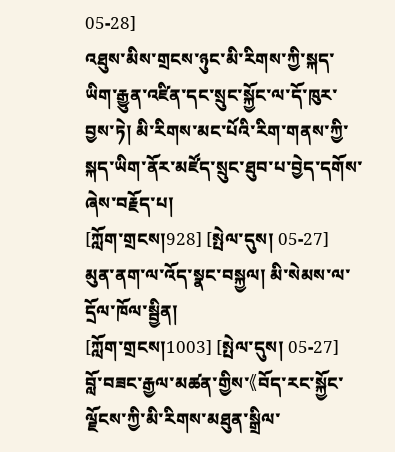05-28]
འཐུས་མིས་གྲངས་ཉུང་མི་རིགས་ཀྱི་སྐད་ཡིག་རྒྱུན་འཛིན་དང་སྲུང་སྐྱོང་ལ་དོ་ཁུར་བྱས་ཏེ། མི་རིགས་མང་པོའི་རིག་གནས་ཀྱི་སྐད་ཡིག་ནོར་མཛོད་སྲུང་ཐུབ་པ་བྱེད་དགོས་ཞེས་བརྗོད་པ།
[ཀློག་གྲངས།928] [སྤེལ་དུས། 05-27]
མུན་ནག་ལ་འོད་སྣང་བསྐྱལ། མི་སེམས་ལ་དྲོལ་ཁོལ་སྦྱིན།
[ཀློག་གྲངས།1003] [སྤེལ་དུས། 05-27]
བློ་བཟང་རྒྱལ་མཚན་གྱིས་《བོད་རང་སྐྱོང་ལྗོངས་ཀྱི་མི་རིགས་མཐུན་སྒྲིལ་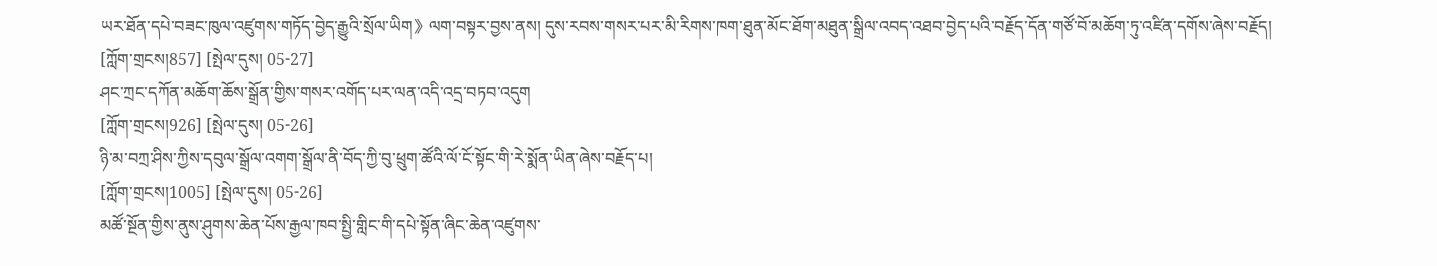ཡར་ཐོན་དཔེ་བཟང་ཁུལ་འཛུགས་གཏོད་བྱེད་རྒྱུའི་སྲོལ་ཡིག》ལག་བསྟར་བྱས་ནས། དུས་རབས་གསར་པར་མི་རིགས་ཁག་ཐུན་མོང་ཐོག་མཐུན་སྒྲིལ་འབད་འཐབ་བྱེད་པའི་བརྗོད་དོན་གཙོ་བོ་མཆོག་ཏུ་འཛིན་དགོས་ཞེས་བརྗོད།
[ཀློག་གྲངས།857] [སྤེལ་དུས། 05-27]
ཤང་ཀྲང་དཀོན་མཆོག་ཆོས་སྒྲོན་གྱིས་གསར་འགོད་པར་ལན་འདི་འདྲ་བཏབ་འདུག
[ཀློག་གྲངས།926] [སྤེལ་དུས། 05-26]
ཉི་མ་བཀྲ་ཤིས་ཀྱིས་དབུལ་སྒྲོལ་འགག་སྒྲོལ་ནི་བོད་ཀྱི་བུ་ཕྲུག་ཚོའི་ལོ་ངོ་སྟོང་གི་རེ་སྨོན་ཡིན་ཞེས་བརྗོད་པ།
[ཀློག་གྲངས།1005] [སྤེལ་དུས། 05-26]
མཚོ་སྔོན་གྱིས་ནུས་ཤུགས་ཆེན་པོས་རྒྱལ་ཁབ་སྤྱི་གླིང་གི་དཔེ་སྟོན་ཞིང་ཆེན་འཛུགས་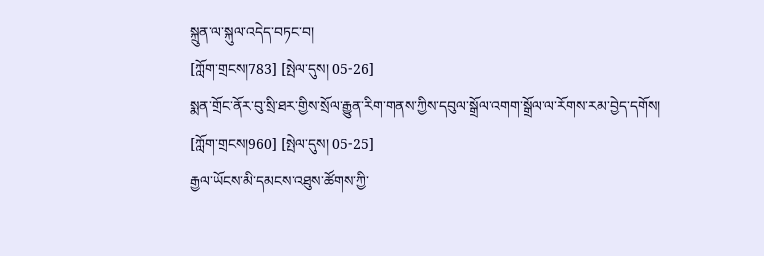སྐྲུན་ལ་སྐུལ་འདེད་བཏང་བ།
[ཀློག་གྲངས།783] [སྤེལ་དུས། 05-26]
སྨན་གྲོང་ནོར་བུ་སྲི་ཐར་གྱིས་སྲོལ་རྒྱུན་རིག་གནས་ཀྱིས་དབུལ་སྒྲོལ་འགག་སྒྲོལ་ལ་རོགས་རམ་བྱེད་དགོས།
[ཀློག་གྲངས།960] [སྤེལ་དུས། 05-25]
རྒྱལ་ཡོངས་མི་དམངས་འཐུས་ཚོགས་ཀྱི་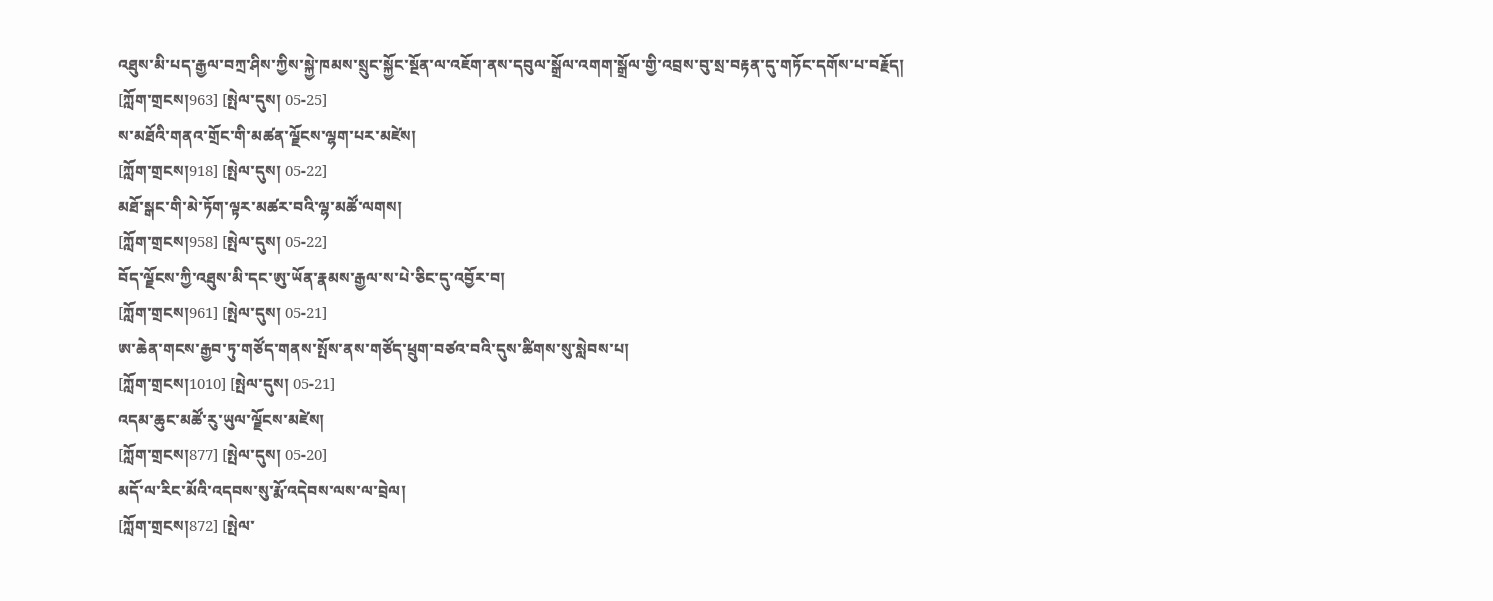འཐུས་མི་པད་རྒྱལ་བཀྲ་ཤིས་ཀྱིས་སྐྱེ་ཁམས་སྲུང་སྐྱོང་སྔོན་ལ་འཇོག་ནས་དབུལ་སྒྲོལ་འགག་སྒྲོལ་གྱི་འབྲས་བུ་སྲ་བརྟན་དུ་གཏོང་དགོས་པ་བརྗོད།
[ཀློག་གྲངས།963] [སྤེལ་དུས། 05-25]
ས་མཐོའི་གནའ་གྲོང་གི་མཚན་ལྗོངས་ལྷག་པར་མཛེས།
[ཀློག་གྲངས།918] [སྤེལ་དུས། 05-22]
མཐོ་སྒང་གི་མེ་ཏོག་ལྟར་མཚར་བའི་ལྷ་མཚོ་ལགས།
[ཀློག་གྲངས།958] [སྤེལ་དུས། 05-22]
བོད་ལྗོངས་ཀྱི་འཐུས་མི་དང་ཨུ་ཡོན་རྣམས་རྒྱལ་ས་པེ་ཅིང་དུ་འབྱོར་བ།
[ཀློག་གྲངས།961] [སྤེལ་དུས། 05-21]
ཨ་ཆེན་གངས་རྒྱབ་ཏུ་གཙོད་གནས་སྤོས་ནས་གཙོད་ཕྲུག་བཙའ་བའི་དུས་ཚིགས་སུ་སླེབས་པ།
[ཀློག་གྲངས།1010] [སྤེལ་དུས། 05-21]
འདམ་ཆུང་མཚོ་རུ་ཡུལ་ལྗོངས་མཛེས།
[ཀློག་གྲངས།877] [སྤེལ་དུས། 05-20]
མདོ་ལ་རིང་མོའི་འདབས་སུ་རྨོ་འདེབས་ལས་ལ་བྲེལ།
[ཀློག་གྲངས།872] [སྤེལ་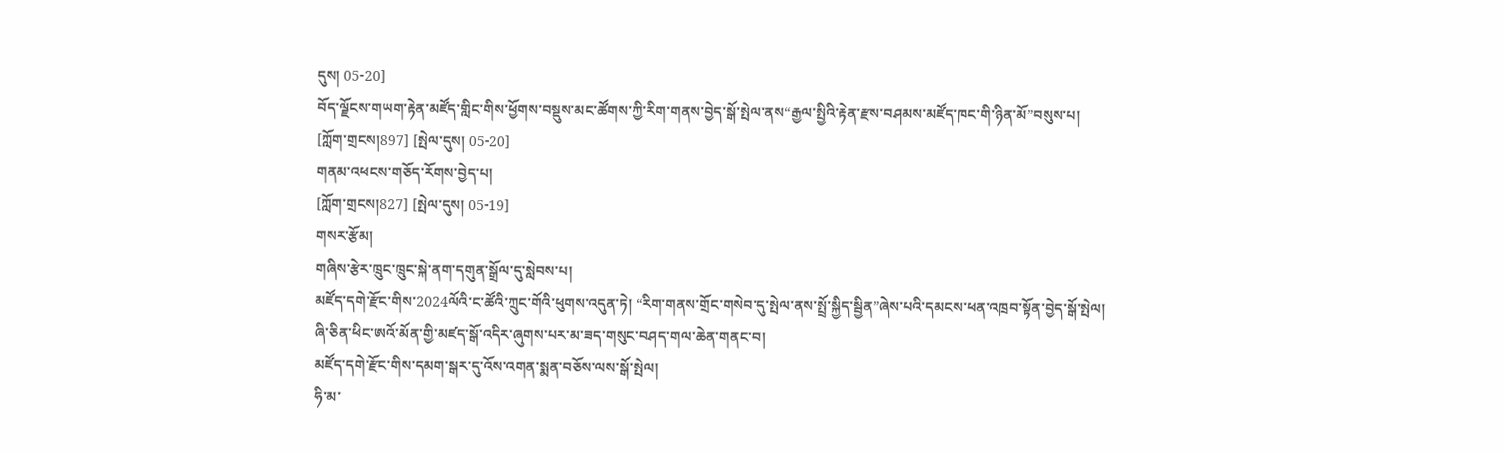དུས། 05-20]
བོད་ལྗོངས་གཡག་རྟེན་མཛོད་གླིང་གིས་ཕྱོགས་བསྡུས་མང་ཚོགས་ཀྱི་རིག་གནས་བྱེད་སྒོ་སྤེལ་ནས“རྒྱལ་སྤྱིའི་རྟེན་རྫས་བཤམས་མཛོད་ཁང་གི་ཉིན་མོ”བསུས་པ།
[ཀློག་གྲངས།897] [སྤེལ་དུས། 05-20]
གནམ་འཕངས་གཅོད་རོགས་བྱེད་པ།
[ཀློག་གྲངས།827] [སྤེལ་དུས། 05-19]
གསར་རྩོམ།
གཞིས་རྩེར་ཁྲུང་ཁྲུང་སྐེ་ནག་དགུན་སྒྲོལ་དུ་སླེབས་པ།
མཛོད་དགེ་རྫོང་གིས་2024ལོའི་ང་ཚོའི་ཀྲུང་གོའི་ཕུགས་འདུན་ཏེ། “རིག་གནས་གྲོང་གསེབ་དུ་སྤེལ་ནས་སྤྲོ་སྐྱིད་སྦྱིན”ཞེས་པའི་དམངས་ཕན་འཁྲབ་སྟོན་བྱེད་སྒོ་སྤེལ།
ཞི་ཅིན་ཕིང་ཨའོ་མོན་གྱི་མཛད་སྒོ་འདིར་ཞུགས་པར་མ་ཟད་གསུང་བཤད་གལ་ཆེན་གནང་བ།
མཛོད་དགེ་རྫོང་གིས་དམག་སྒར་དུ་འོས་འགན་སྨན་བཅོས་ལས་སྒོ་སྤེལ།
ཧི་མ་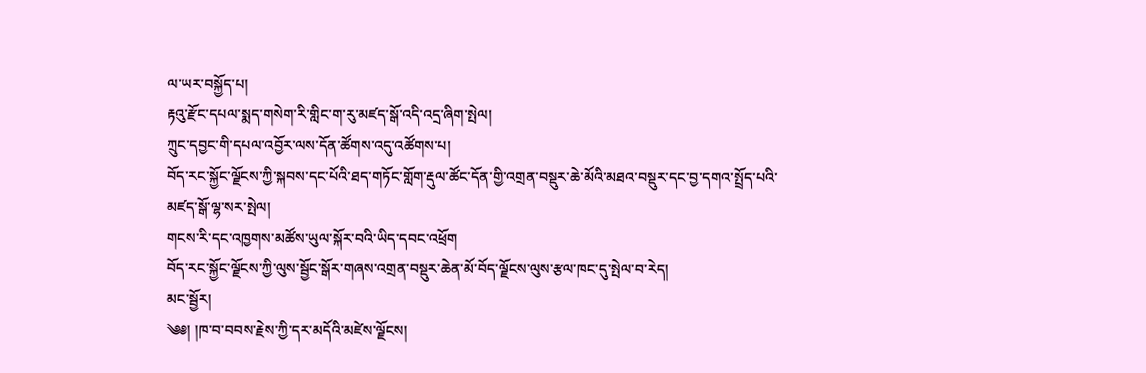ལ་ཡར་བསྐྱོད་པ།
རྟའུ་རྫོང་དཔལ་སྨད་གསེག་རི་གླིང་ག་རུ་མཛད་སྒོ་འདི་འདྲ་ཞིག་སྤེལ།
ཀྲུང་དབྱང་གི་དཔལ་འབྱོར་ལས་དོན་ཚོགས་འདུ་འཚོགས་པ།
བོད་རང་སྐྱོང་ལྗོངས་ཀྱི་སྐབས་དང་པོའི་ཐད་གཏོང་གློག་རྡུལ་ཚོང་དོན་གྱི་འགྲན་བསྡུར་ཆེ་མོའི་མཐའ་བསྡུར་དང་བྱ་དགའ་སྤྲོད་པའི་མཛད་སྒོ་ལྷ་སར་སྤེལ།
གངས་རི་དང་འཁྱགས་མཚོས་ཡུལ་སྐོར་བའི་ཡིད་དབང་འཕྲོག
བོད་རང་སྐྱོང་ལྗོངས་ཀྱི་ལུས་སྦྱོང་སྒོར་གཞས་འགྲན་བསྡུར་ཆེན་མོ་བོད་ལྗོངས་ལུས་རྩལ་ཁང་དུ་སྤེལ་བ་རེད།
མང་སྦྱོར།
༄༅། །ཁ་བ་བབས་རྗེས་ཀྱི་དར་མདོའི་མཛེས་ལྗོངས།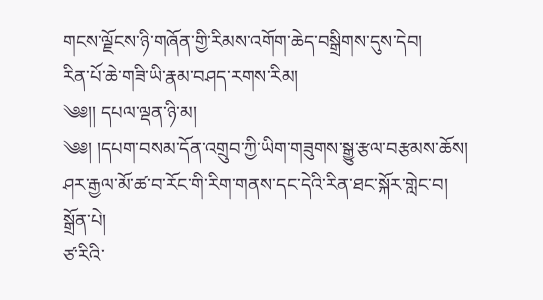གངས་ལྗོངས་ཉི་གཞོན་གྱི་རིམས་འགོག་ཆེད་བསྒྲིགས་དུས་དེབ།
རིན་པོ་ཆེ་གཟི་ཡི་རྣམ་བཤད་རགས་རིམ།
༄༅།། དཔལ་ལྡན་ཉི་མ།
༄༅། །དཔག་བསམ་དོན་འགྲུབ་ཀྱི་ཡིག་གཟུགས་སྒྱུ་རྩལ་བརྩམས་ཆོས།
ཤར་རྒྱལ་མོ་ཚ་བ་རོང་གི་རིག་གནས་དང་དེའི་རིན་ཐང་སྐོར་གླེང་བ།
སྒྲོན་པེ།
ཙ་རིའི་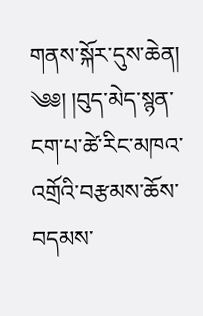གནས་སྐོར་དུས་ཆེན།
༄༅། །བུད་མེད་སྙན་ངག་པ་ཚེ་རིང་མཁའ་འགྲོའི་བརྩམས་ཆོས་བདམས་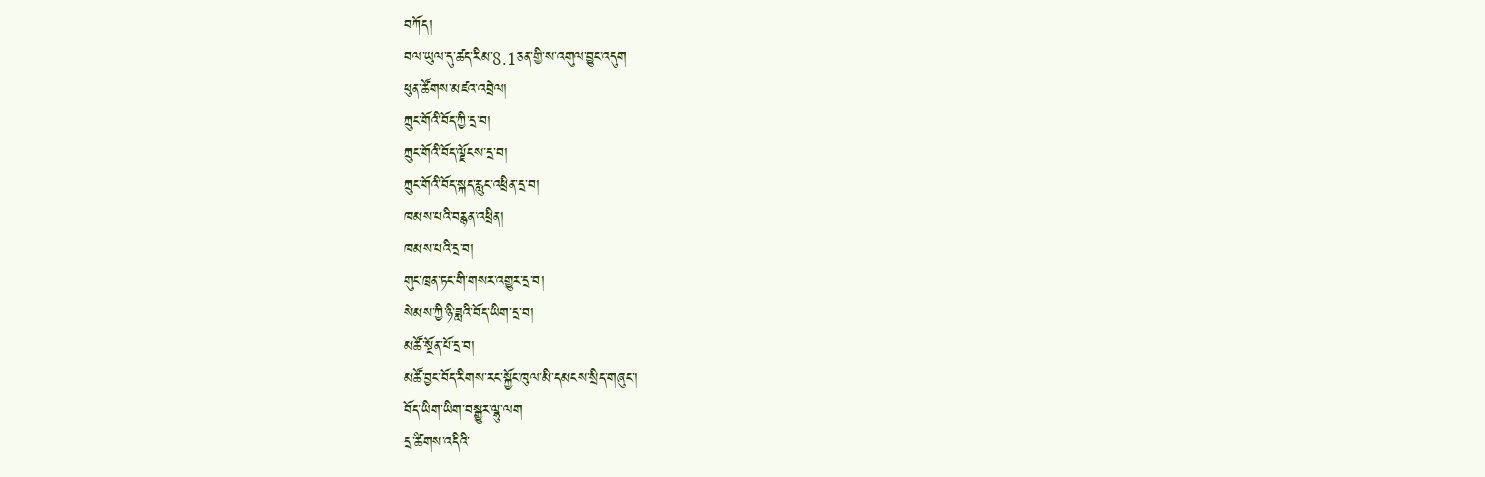བཀོད།
བལ་ཡུལ་དུ་ཚད་རིམ་8.1ཅན་གྱི་ས་འགུལ་བྱུང་འདུག
ཕུན་ཚོགས་མཛའ་འབྲེལ།
ཀྲུང་གོའི་བོད་ཀྱི་དྲ་བ།
ཀྲུང་གོའི་བོད་ལྗོངས་དྲ་བ།
ཀྲུང་གོའི་བོད་སྐད་རླུང་འཕྲིན་དྲ་བ།
ཁམས་པའི་བརྙན་འཕྲིན།
ཁམས་པའི་དྲ་བ།
གུང་ཁྲན་ཏང་གི་གསར་འགྱུར་དྲ་བ།
སེམས་ཀྱི་ཉི་ཟླའི་བོད་ཡིག་དྲ་བ།
མཚོ་སྔོན་པོ་དྲ་བ།
མཚོ་བྱང་བོད་རིགས་རང་སྐྱོང་ཁུལ་མི་དམངས་སྲིད་གཞུང་།
བོད་ཡིག་ཡིག་བསྒྱུར་ལྷུ་ལག
དྲ་ཚིགས་འདིའི་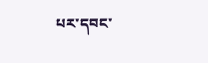པར་དབང་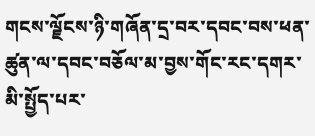གངས་ལྗོངས་ཉི་གཞོན་དྲ་བར་དབང་བས་ཕན་ཚུན་ལ་དབང་བཅོལ་མ་བྱས་གོང་རང་དགར་མི་སྤྱོད་པར་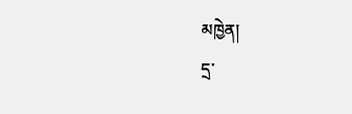མཁྱེན།
དྲ་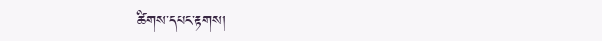ཚིགས་དཔང་རྟགས།